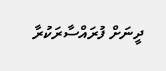ދީނަށް ފުރައްސާރަކުރާ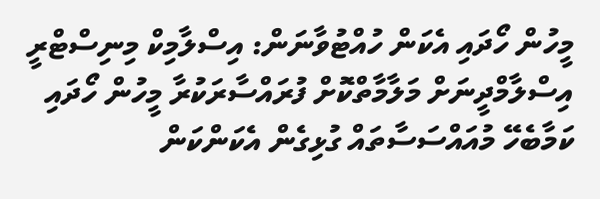މީހުން ހޯދައި އެކަން ހުއްޓުވާނަން: އިސްލާމިކް މިނިސްޓްރީ
އިސްލާމްދީނަށް މަލާމާތްކޮށް ފުރައްސާރަކުރާ މީހުން ހޯދައި ކަމާބެހޭ މުއައްސަސާތައް ގުޅިގެން އެކަންކަން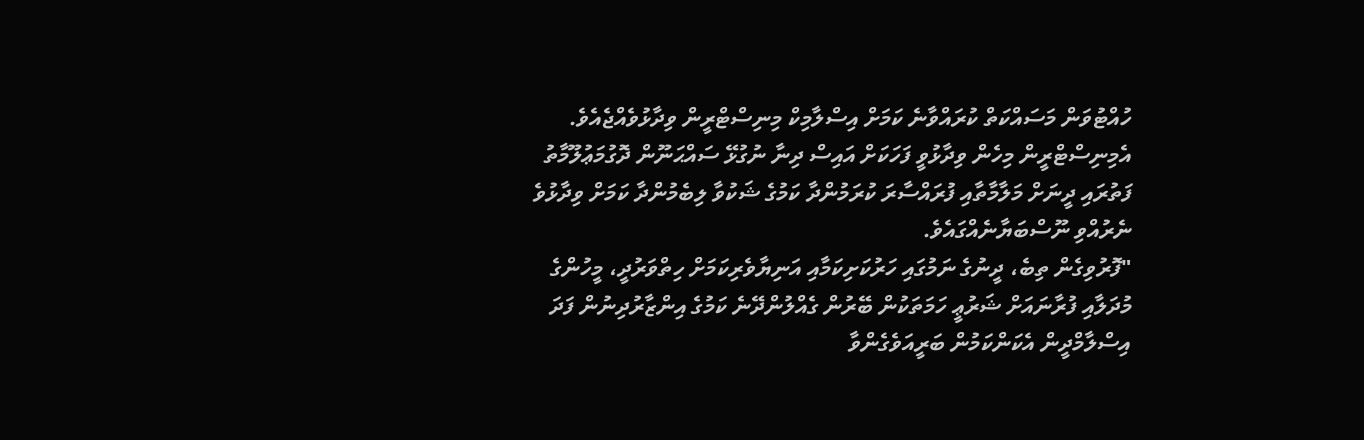ހުއްޓުވަން މަސައްކަތް ކުރައްވާނެ ކަމަށް އިސްލާމިކް މިނިސްޓްރީން ވިދާޅުވެއްޖެއެވެ.
އެމިނިސްޓްރީން މިހެން ވިދާޅުވީ ފަހަކަށް އައިސް ދިނާ ނުގުޅޭ ސައްޙަނޫން ދޮގުމަޢުލޫމާތު ފަތުރައި ދީނަށް މަލާމާތާއި ފުރައްސާރަ ކުރަމުންދާ ކަމުގެ ޝަކުވާ ލިބެމުންދާ ކަމަށް ވިދާޅުވެ ނެރުއްވި ނޫސްބަޔާނެއްގައެވެ.
"ފޮރުވިގެން ތިބެ، ދީނުގެ ނަމުގައި ހަރުކަށިކަމާއި އަނިޔާވެރިކަމަށް ހިތްވަރުދީ، މީހުންގެ މުދަލާއި ފުރާނައަށް ޝަރުޢީ ހަމަތަކުން ބޭރުން ގެއްލުންދޭނެ ކަމުގެ އިންޒާރުދިނުން ފަދަ އިސްލާމްދީން އެކަންކަމުން ބަރީއަވެގެންވާ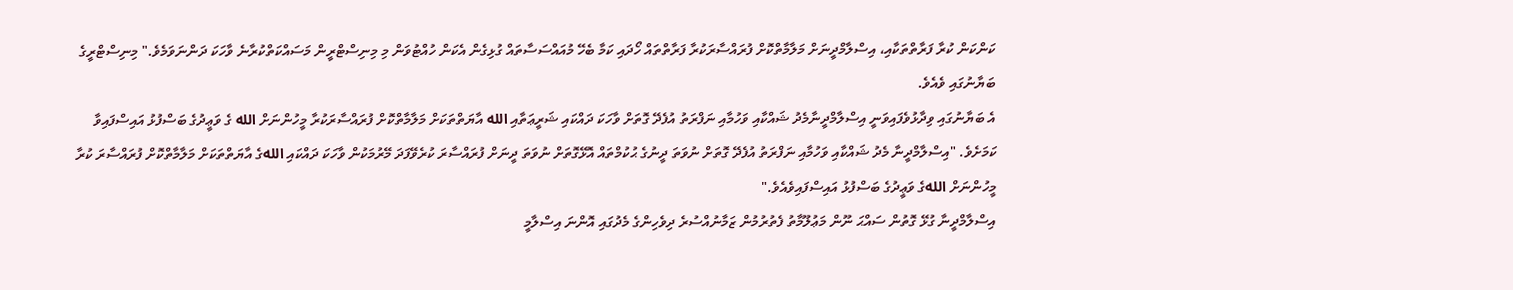ކަންކަން ކުރާ ފަރާތްތަކާއި، އިސްލާމްދީނަށް މަލާމާތްކޮށް ފުރައްސާރަކުރާ ފަރާތްތައް ހޯދައި ކަމާ ބެހޭ މުއައްސަސާތައް ގުޅިގެން އެކަން ހުއްޓުވަން މި މިނިސްޓްރީން މަސައްކަތްކުރާނެ ވާހަކަ ދަންނަވަމެވެ." މިނިސްޓްރީގެ ބަޔާނުގައި ވެއެވެ.
އެ ބަޔާނުގައި ވިދާޅުވެފައިވަނީ އިސްލާމްދީނާމެދު ޝައްކާއި ވަހުމާއި ނަފްރަތު އުފެދޭ ގޮތަށް ވާހަކަ ދައްކައި ޝަރީޢަތާއި الله އާޔަތްތަކަށް މަލާމާތްކޮށް ފުރައްސާރަކުރާ މީހުންނަށް الله ގެ ވަޢީދުގެ ބަސްފުޅު އައިސްފައިވާ ކަމަށެވެ. "އިސްލާމްދީނާ މެދު ޝައްކާއި ވަހުމާއި ނަފްރަތު އުފެދޭ ގޮތަށް ނުވަތަ ދީނުގެ ޙުކުމްތައް އޮޅޭގޮތަށް ނުވަތަ ދީނަށް ފުރައްސާރަ ކުރެވޭފަދަ މޭރުމަކުން ވާހަކަ ދައްކައި اللهގެ އާޔަތްތަކަށް މަލާމާތްކޮށް ފުރައްސާރަ ކުރާ މީހުންނަށް اللهގެ ވަޢީދުގެ ބަސްފުޅު އައިސްފައިވެއެވެ."
އިސްލާމްދީނާ ގުޅޭ ގޮތުން ސައްޙަ ނޫން މަޢުލޫމާތު ފެތުރުމުން ޒަމާނުއްސުރެ ދިވެހިންގެ މެދުގައި އޮންނަ އިސްލާމީ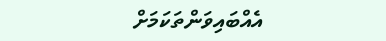އެއްބައިވަންތަކަމަށް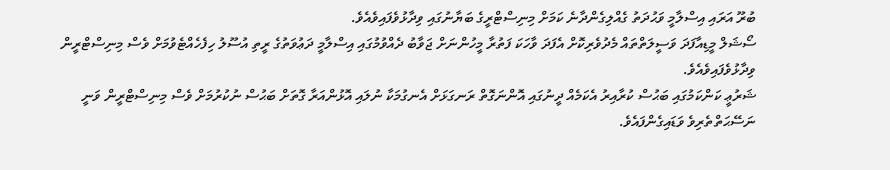ބުރޫ އަރައި އިސްލާމީ ވަޙުދަތު ގެއްލިގެންދާނެ ކަމަށް މިނިސްޓްރީގެ ބަޔާނުގައި ވިދާޅުވެފައިވެއެވެ.
ސޯޝަލް މީޑިއާފަދަ ވަސީލަތްތައް މެދުވެރިކޮށް އެފަދަ ވާހަކަ ފަތުރާ މީހުންނަށް ޖަވާބު ދެއްވުމުގައި އިސްލާމީ ދަޢުވަތުގެ ރީތި އުސޫލު ހިފެހެއްޓެވުމަށް ވެސް މިނިސްޓްރީން ވިދާޅުވެފައިވެއެވެ.
ޝަރުޢީ ކަންކަމުގައި ބަޙުސް ކުރާއިރު އެކަމެއް ދީނުގައި އޮންނަގޮތް ރަނގަޅަށް އެނގުމަކާ ނުލައި އޮޅުންއަރާ ގޮތަށް ބަޙުސް ނުކުރުމަށް ވެސް މިނިސްޓްރީން ވަނީ ނަސޭޙަތްތެރިވެ ވަޑައިގެންފައެވެ.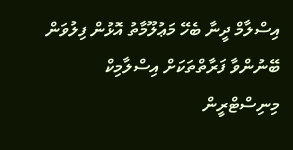އިސްލާމް ދީނާ ބެހޭ މަޢުލޫމާތު އޮޅުން ފިލުވަން ބޭނުންވާ ފަރާތްތަކަށް އިސްލާމިކް މިނިސްޓްރީން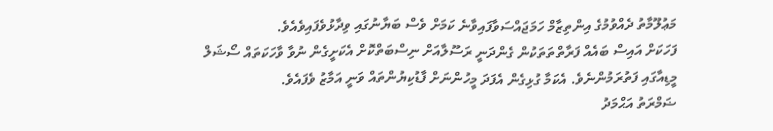މަޢުލޫމާތު ދެއްވުމުގެ އިންތިޒާމް ހަމަޖައްސަވާފައިވާނެ ކަމަށް ވެސް ބަޔާނުގައި ވިދާޅުވެފައިވެއެވެ.
ފަހަކަށް އައިސް ބައެއް ފަރާތްތަތަކުން ގެންދަނީ ރަސޫލާއަށް ނިސްބަތްކޮށް އެކަށީގެން ނުވާ ވާހަކަތައް ސޯޝަލް މީޑިއާގައި ފަތުރަމުންނެވެ. އެކަމާ ގުޅިގެން އެފަދަ މީހުންނަށް ފާޑުކިޔުންތައް ވަނީ އަމާޒު ވެފައެވެ.
ޟަމްރަތު އަޙްމަދު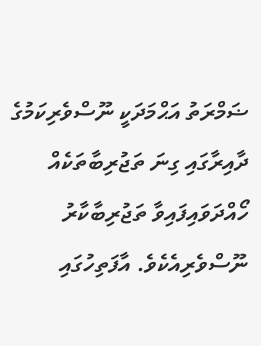ޟަމްރަތު އަޙްމަދަކީ ނޫސްވެރިކަމުގެ ދާއިރާގައި ގިނަ ތަޖުރިބާތަކެއް ހޯއްދަވައިފައިވާ ތަޖުރިބާކާރު ނޫސްވެރިއެކެވެ. އާފަތިހުގައި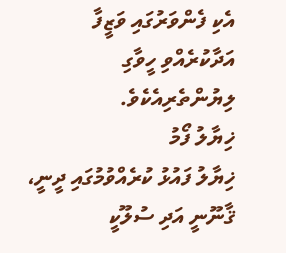އެކި ފެންވަރުގައި ވަޒީފާ އަދާކުރެއްވި ހީވާގި ލިޔުންތެރިއެކެވެ.
ޚިޔާލު ފޯމު
ޚިޔާލު ފައުޅު ކުރެއްވުމުގައި ދީނީ، ޤާނޫނީ އަދި ސުލޫކީ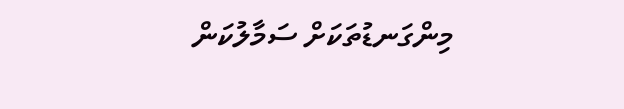މިންގަނޑުތަކަށް ސަމާލުކަން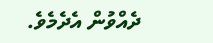ދެއްވުން އެދެމެވެ.